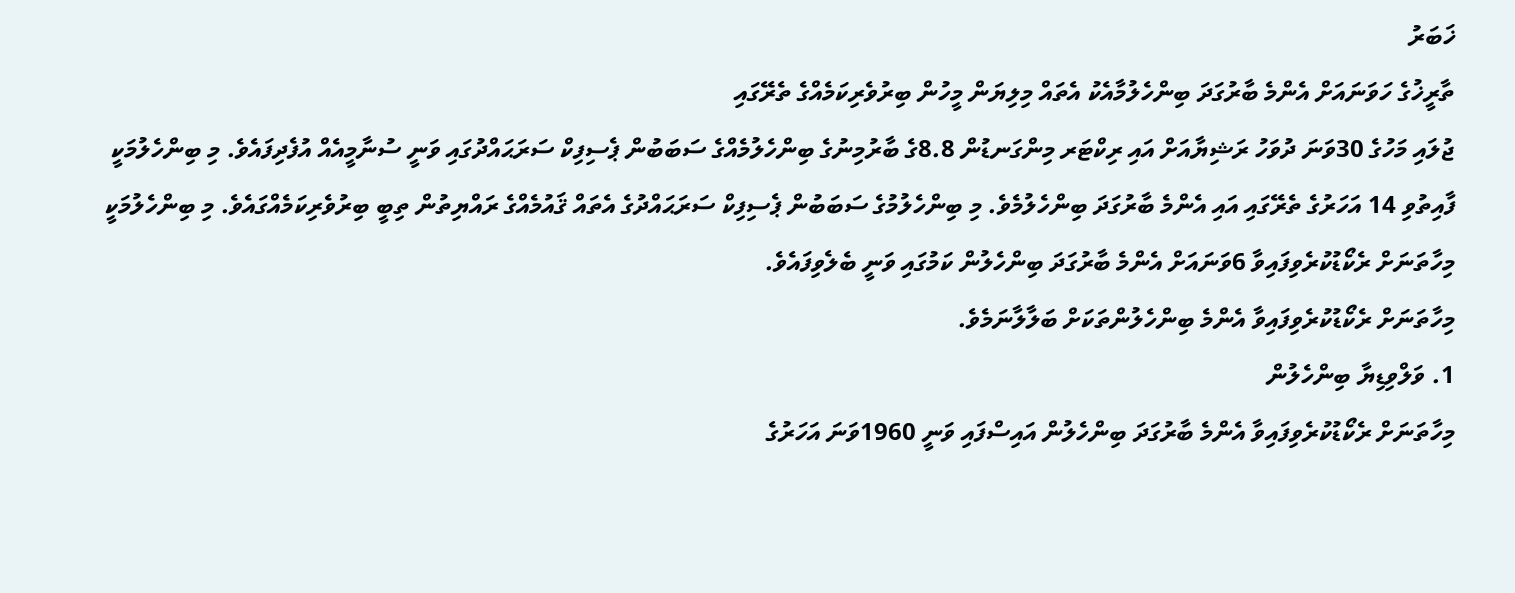ޚަބަރު
ތާރީޚުގެ ހަވަނައަށް އެންމެ ބާރުގަދަ ބިންހެލުމާއެކު އެތައް މިލިޔަން މީހުން ބިރުވެރިކަމެއްގެ ތެރޭގައި
ޖުލައި މަހުގެ 30ވަނަ ދުވަހު ރަޝިޔާއަށް އައި ރިކްޓަރ މިންގަނޑުން 8.8ގެ ބާރުމިނުގެ ބިންހެލުމެއްގެ ސަބަބުން ޕެސިފިކް ސަރަޙައްދުގައި ވަނީ ސުނާމީއެއް އުފެދިފައެވެ. މި ބިންހެލުމަކީ ފާއިތުވި 14 އަހަރުގެ ތެރޭގައި އައި އެންމެ ބާރުގަދަ ބިންހެލުމެވެ. މި ބިންހެލުމުގެ ސަބަބުން ޕެސިފިކް ސަރަޙައްދުގެ އެތައް ޤައުމެއްގެ ރައްޔިތުން ތިބީ ބިރުވެރިކަމެއްގައެވެ. މި ބިންހެލުމަކީ މިހާތަނަށް ރެކޯޑުކުރެވިފައިވާ 6ވަނައަށް އެންމެ ބާރުގަދަ ބިންހެލުން ކަމުގައި ވަނީ ބެލެވިފައެވެ.
މިހާތަނަށް ރެކޯޑުކުރެވިފައިވާ އެންމެ ބިންހެލުންތަކަށް ބަލާލާނަމެވެ.
1. ވަލްވިޑިޔާ ބިންހެލުން
މިހާތަނަށް ރެކޯޑުކުރެވިފައިވާ އެންމެ ބާރުގަދަ ބިންހެލުން އައިސްފައި ވަނީ 1960ވަނަ އަހަރުގެ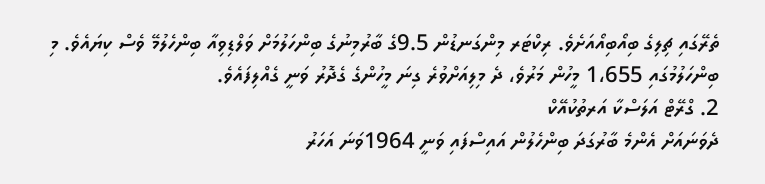ތެރޭގައި ޗިލިގެ ބިއޯބިއޯއަށެވެ. ރިކްޓަރ މިންގަނޑުން 9.5ގެ ބާރުމިނުގެ ބިންހަލުމަށް ވަލްޑިވިއާ ބިންހެލުމޭ ވެސް ކިޔައެވެ. މި ބިންހަލުމުގައި 1،655 މީހުން މަރުވެ، ދެ މިލިއަށްވުރެ ގިނަ މީހުންގެ ގެދޮރު ވަނީ ގެއްލިފައެވެ.
2. ގްރޭޓް އަލަސްކާ އަރތުކުއޭކް
ދެވަނައަށް އެންމެ ބާރުގަދަ ބިންހެލުން އައިސްފައި ވަނީ 1964ވަނަ އަހަރު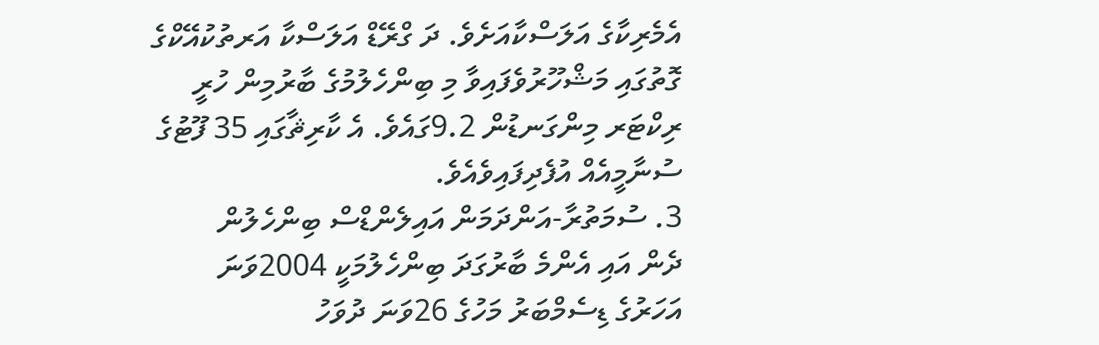އެމެރިކާގެ އަލަސްކާއަށެވެ. ދަ ގްރޭޑް އަލަސްކާ އަރތުކުއޭކްގެ ގޮތުގައި މަޝްހޫރުވެފައިވާ މި ބިންހެލުމުގެ ބާރުމިން ހުރީ ރިކްޓަރ މިންގަނޑުން 9.2ގައެވެ. އެ ކާރިޘާގައި 35 ފޫޓުގެ ސުނާމީއެއް އުފެދިފައިވެއެވެ.
3. ސުމަތުރާ-އަންދަމަން އައިލެންޑްސް ބިންހެލުން
ދެން އައި އެންމެ ބާރުގަދަ ބިންހެލުމަކީ 2004ވަނަ އަހަރުގެ ޑިސެމްބަރު މަހުގެ 26ވަނަ ދުވަހު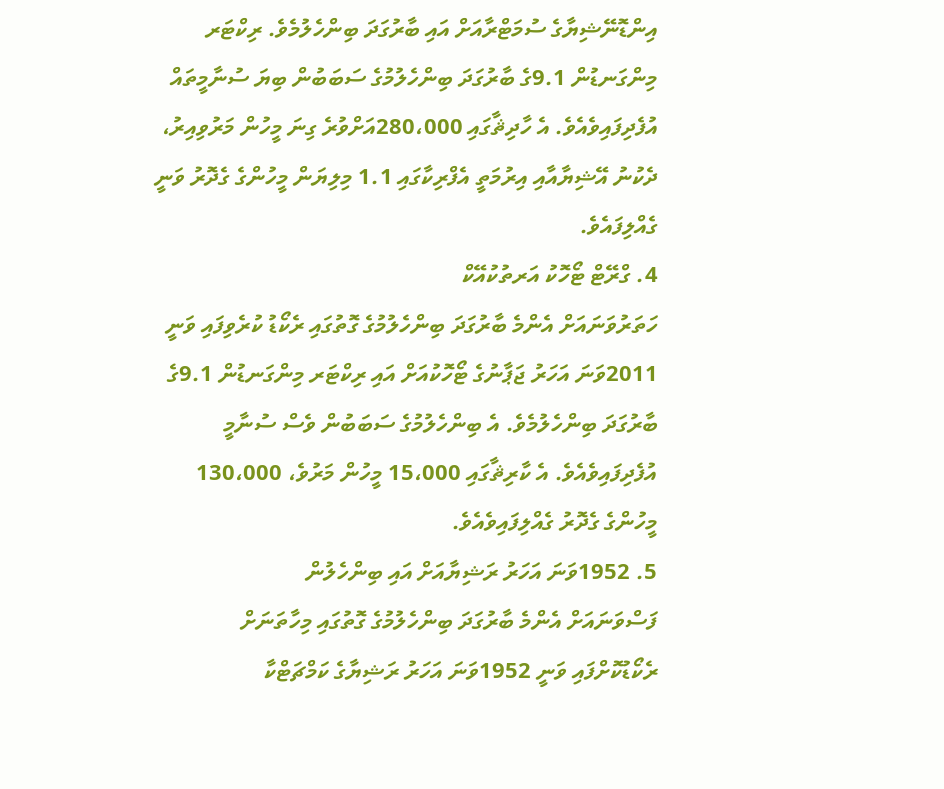އިންޑޮނޭޝިޔާގެ ސުމަޓްރާއަށް އައި ބާރުގަދަ ބިންހެލުމެވެ. ރިކްޓަރ މިންގަނޑުން 9.1ގެ ބާރުގަދަ ބިންހެލުމުގެ ސަބަބުން ބިޔަ ސުނާމީތައް އުފެދިފައިވެއެވެ. އެ ހާދިޘާގައި 280،000އަށްވުރެ ގިނަ މީހުން މަރުވިއިރު، ދެކުނު އޭޝިޔާއާއި އިރުމަތީ އެފްރިކާގައި 1.1 މިލިޔަން މީހުންގެ ގެދޮރު ވަނީ ގެއްލިފައެވެ.
4. ގްރޭޓް ޓޯހޮކު އަރތުކުއޭކް
ހަތަރުވަނައަށް އެންމެ ބާރުގަދަ ބިންހެލުމުގެ ގޮތުގައި ރެކޯޑު ކުރެވިފައި ވަނީ 2011ވަނަ އަހަރު ޖަޕާނުގެ ޓޯހޮކުއަށް އައި ރިކްޓަރ މިންގަނޑުން 9.1ގެ ބާރުގަދަ ބިންހެލުމެވެ. އެ ބިންހެލުމުގެ ސަބަބުން ވެސް ސުނާމީ އުފެދިފައިވެއެވެ. އެ ކާރިޘާގައި 15،000 މީހުން މަރުވެ، 130،000 މީހުންގެ ގެދޮރު ގެއްލިފައިވެއެވެ.
5. 1952ވަނަ އަހަރު ރަޝިޔާއަށް އައި ބިންހެލުން
ފަސްވަނައަށް އެންމެ ބާރުގަދަ ބިންހެލުމުގެ ގޮތުގައި މިހާތަނަށް ރެކޯޑުކޮށްފައި ވަނީ 1952ވަނަ އަހަރު ރަޝިޔާގެ ކަމްޗަޓްކާ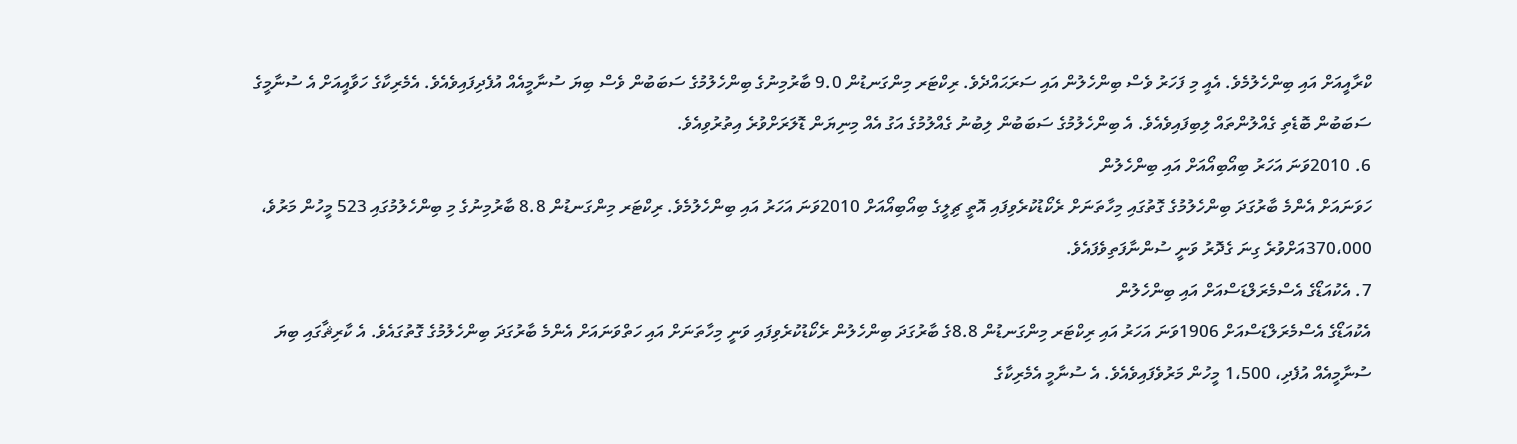ކްރާއީއަށް އައި ބިންހެލުމެވެ. އެއީ މި ފަހަރު ވެސް ބިންހެލުން އައި ސަރަޙައްދެވެ. ރިކްޓަރ މިންގަނޑުން 9.0 ބާރުމިނުގެ ބިންހެލުމުގެ ސަބަބުން ވެސް ބިޔަ ސުނާމީއެއް އުފެދިފައިވެއެވެ. އެމެރިކާގެ ހަވާއީއަށް އެ ސުނާމީގެ ސަބަބުން ބޮޑެތި ގެއްލުންތައް ލިބިފައިވެއެވެ. އެ ބިންހެލުމުގެ ސަބަބުން ލިބުނު ގެއްލުމުގެ އަގު އެއް މިނިޔަން ޑޮލަރަށްވުރެ އިތުރުވިއެވެ.
6. 2010ވަނަ އަހަރު ބިއޯބިއޯއަށް އައި ބިންހެލުން
ހަވަނައަށް އެންމެ ބާރުގަދަ ބިންހެލުމުގެ ގޮތުގައި މިހާތަނަށް ރެކޯޑުކުރެވިފައި އޮތީ ޗިލީގެ ބިއޯބިއޯއަށް 2010ވަނަ އަހަރު އައި ބިންހެލުމެވެ. ރިކްޓަރ މިންގަނޑުން 8.8 ބާރުމިނުގެ މި ބިންހެލުމުގައި 523 މީހުން މަރުވެ، 370،000އަށްވުރެ ގިނަ ގެދޮރު ވަނީ ސުންނާފަތިވެފައެވެ.
7. އެކުއަޑޯގެ އެސްމެރަލްޑަސްއަށް އައި ބިންހެލުން
އެކުއަޑޯގެ އެސްމެރަލްޑަސްއަށް 1906ވަނަ އަހަރު އައި ރިކްޓަރ މިންގަނޑުން 8.8ގެ ބާރުގަދަ ބިންހެލުން ރެކޯޑުކުރެވިފައި ވަނީ މިހާތަނަށް އައި ހަތްވަނައަށް އެންމެ ބާރުގަދަ ބިންހެލުމުގެ ގޮތުގައެވެ. އެ ކާރިޘާގައި ބިޔަ ސުނާމީއެއް އުފެދި، 1،500 މީހުން މަރުވެފައިވެއެވެ. އެ ސުނާމީ އެމެރިކާގެ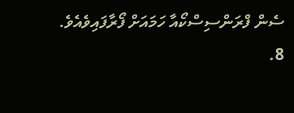ސެން ފްރަންސިސްކޯއާ ހަމައަށް ފޯރާފައިވެއެވެ.
8.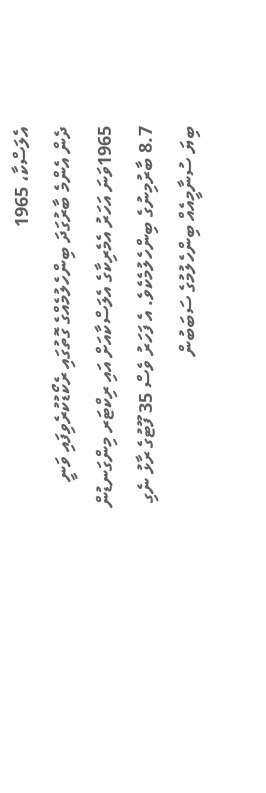އެލަސްކާ، 1965
ދެން އެންމެ ބާރުގަދަ ބިންހެލުމެއްގެ ގޮތުގައި ރެކޯޑުކުރެވިފައި ވަނީ 1965ވަނަ އަހަރު އެމެރިކާގެ އެލަސްކާއަށް އައި ރިކްޓަރ މިންގަނޑުން 8.7 ބާރުމިނުގެ ބިންހެލުމެކެވެ. އެ ފަހަރު ވެސް 35 ފޫޓުގެ ރާޅު ނެގި ބިޔަ ސުނާމީއެއް ބިންހެލުމުގެ ސަބަބުން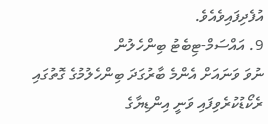އުފެދިފައިވެއެވެ.
9. އައްސަމް-ޓިބެޓު ބިންހެލުން
ނުވަ ވަނައަށް އެންމެ ބާރުގަދަ ބިންހެލުމުގެ ގޮތުގައި ރެކޯޑުކުރެވިފައި ވަނީ އިންޑިޔާގެ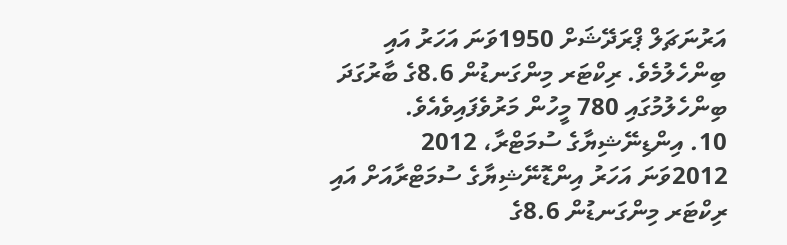އަރުނަޗަލް ޕްރަދޭޝަށް 1950ވަނަ އަހަރު އައި ބިންހެލުމެވެ. ރިކްޓަރ މިންގަނޑުން 8.6ގެ ބާރުގަދަ ބިންހެލުމުގައި 780 މީހުން މަރުވެފައިވެއެވެ.
10. އިންޑިނޭޝިޔާގެ ސުމަޓްރާ، 2012
2012ވަނަ އަހަރު އިންޑޮނޭޝިޔާގެ ސުމަޓްރާއަށް އައި ރިކްޓަރ މިންގަނޑުން 8.6ގެ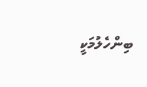ބިންހެލުމަކީ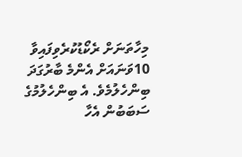މިހާތަނަށް ރެކޯޑުކުރެވިފައިވާ 10ވަނައަށް އެންމެ ބާރުގަދަ ބިންހެލުމެވެ. އެ ބިންހެލުމުގެ ސަބަބުން އެހާ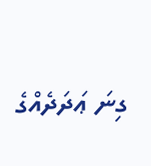ގިނަ ޢަދަދެއްގެ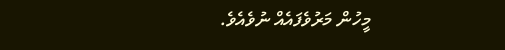މީހުން މަރުވެފައެއް ނުވެއެވެ.